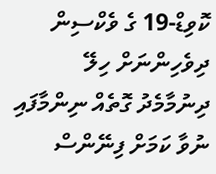ކޮވިޑް-19 ގެ ވެކްސިން ދިވެހިންނަށް ހިލޭ ދިނުމާމެދު ގޮތެއް ނިންމާފައި ނުވާ ކަމަށް ފިނޭންސް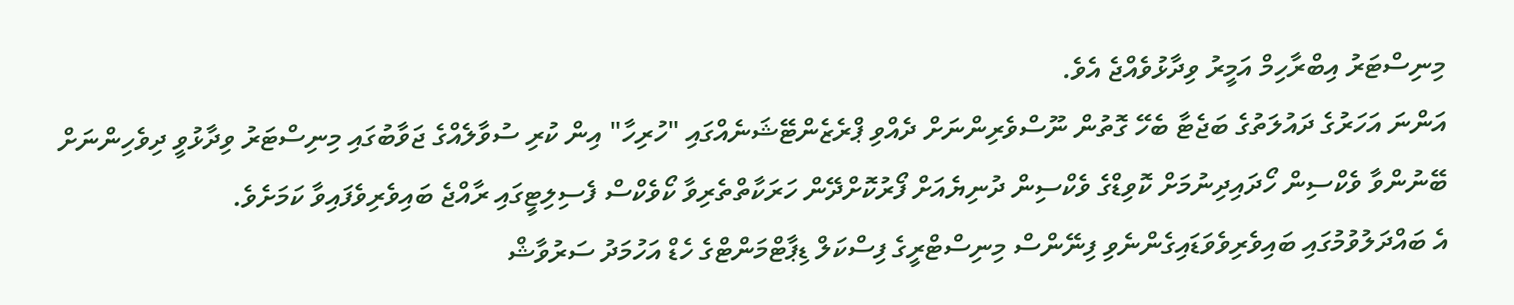މިނިސްޓަރު އިބްރާހިމް އަމީރު ވިދާޅުވެއްޖެ އެވެ.
އަންނަ އަހަރުގެ ދައުލަތުގެ ބަޖެޓާ ބެހޭ ގޮތުން ނޫސްވެރިންނަށް ދެއްވި ޕްރެޒެންޓޭޝަނެއްގައި "ހުރިހާ" އިން ކުރި ސުވާލެއްގެ ޖަވާބުގައި މިނިސްޓަރު ވިދާޅުވީ ދިވެހިންނަށް ބޭނުންވާ ވެކްސިން ހޯދައިދިނުމަށް ކޮވިޑްގެ ވެކްސިން ދުނިޔެއަށް ފޯރުކޮށްދޭން ހަރަކާތްތެރިވާ ކޯވެކްސް ފެސިލިޓީގައި ރާއްޖެ ބައިވެރިވެފައިވާ ކަމަށެވެ.
އެ ބައްދަލުވުމުގައި ބައިވެރިވެވަޑައިގެންނެވި ފިނޭންސް މިނިސްޓްރީގެ ފިސްކަލް ޑިޕާޓްމަންޓްގެ ހެޑް އަހުމަދު ސަރުވާޝް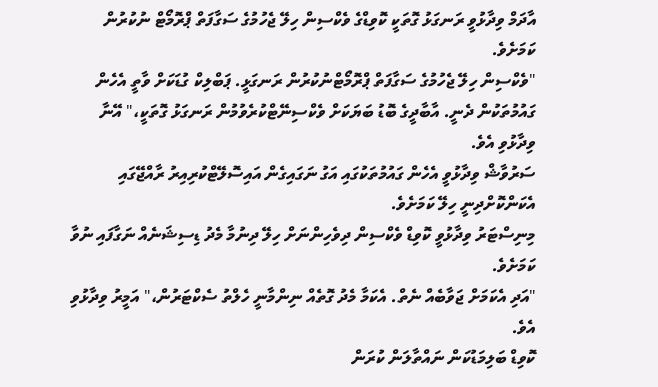އާދަމް ވިދާޅުވީ ރަނގަޅު ގޮތަކީ ކޮވިޑްގެ ވެކްސިން ހިލޭ ޖެހުމުގެ ސަގާފަތް ޕްރޮމޯޓް ނުކުރުން ކަމަށެވެ.
"ވެކްސިން ހިލޭ ޖެހުމުގެ ސަގާފަތް ޕްރޮމޯޓްނުކުރުން ރަނގަޅީ. ޕަބްލިކް ގުޑަކަށް ވާތީ އެހެން ގައުމުތަކުން ދެނީ. އާބާދީގެ ބޮޑު ބަޔަކަށް ވެކްސިނޭޓްކުރެވުމުން ރަނގަޅު ގޮތަކީ،" އޭނާ ވިދާޅުވި އެވެ.
ސަރުވާޝް ވިދާޅުވީ އެހެން ގައުމުތަކުގައި އަގު ނަގައިގެން އައިސޮލޭޓްކުރިއިރު ރާއްޖޭގައި އެކަންކޮށްދިނީ ހިލޭ ކަމަށެވެ.
މިނިސްޓަރު ވިދާޅުވީ ކޮވިޑް ވެކްސިން ދިވެހިންނަށް ހިލޭ ދިނުމާ މެދު ޑިސިޝަނެއް ނަގާފައި ނުވާ ކަމަށެވެ.
"އަދި އެކަމަށް ޖަވާބެއް ނެތް. އެކަމާ މެދު ގޮތެއް ނިންމާނީ ހެލްތު ސެކްޓަރުން،" އަމީރު ވިދާޅުވި އެވެ.
ކޮވިޑް ބަލިމަޑުކަން ނައްތާލަން ކުރަން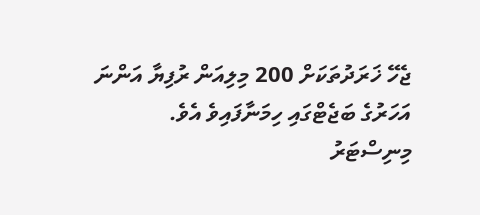ޖެހޭ ޚަރަދުތަކަށް 200 މިލިއަން ރުފިޔާ އަންނަ އަހަރުގެ ބަޖެޓްގައި ހިމަނާފައިވެ އެވެ.
މިނިސްޓަރު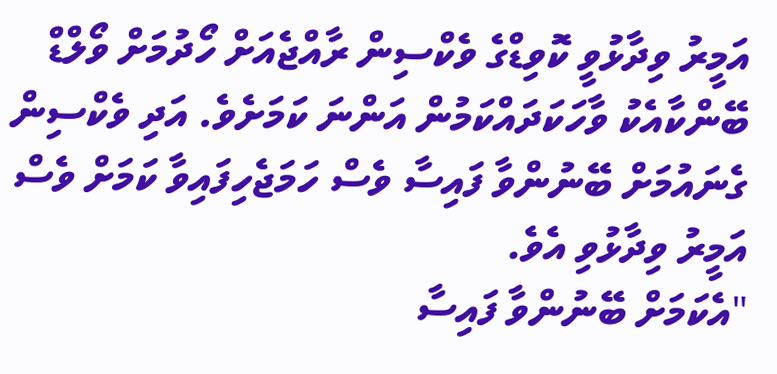އަމީރު ވިދާޅުވީ ކޮވިޑްގެ ވެކްސިން ރާއްޖެއަށް ހޯދުމަށް ވޯލްޑް ބޭންކާއެކު ވާހަކަދައްކަމުން އަންނަ ކަމަށެވެ. އަދި ވެކްސިން ގެނައުމަށް ބޭނުންވާ ފައިސާ ވެސް ހަމަޖެހިފައިވާ ކަމަށް ވެސް އަމީރު ވިދާޅުވި އެވެ.
"އެކަމަށް ބޭނުންވާ ފައިސާ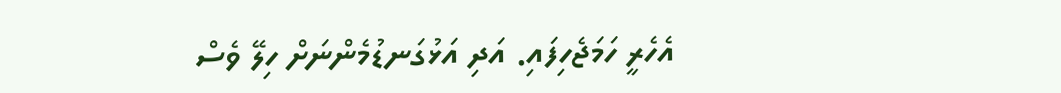އެހެރީ ހަމަޖެހިފައި. އަދި އަޅުގަނޑުމެންނަށް ހިލޭ ވެސް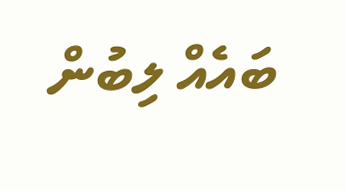ބައެއް ލިބުން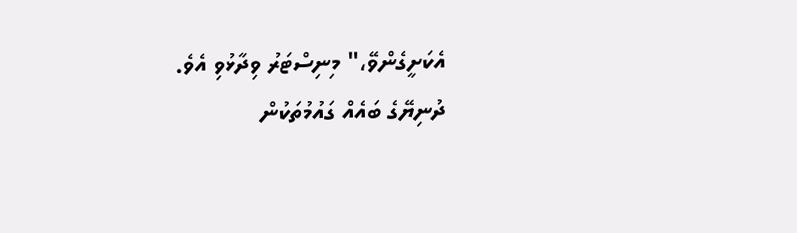އެކަށީގެންވޭ،" މިނިސްޓަރު ވިދާޅުވި އެވެ.
ދުނިޔޭގެ ބައެއް ގައުމުތަކުން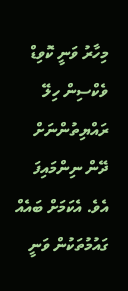މިހާރު ވަނީ ކޮވިޑް ވެކްސިން ހިލޭ ރައްޔިތުންނަށް ދޭން ނިންމައިފަ އެވެ. އެކަމަށް ބައެއް ގައުމުތަކުން ވަނީ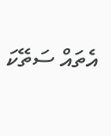އެތައް ސަތޭކަ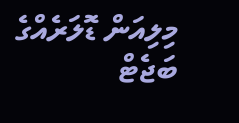މިލިއަން ޑޮލަރެއްގެ ބަޖެޓް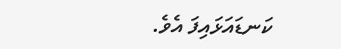ކަނޑައަޅައިފަ އެވެ.